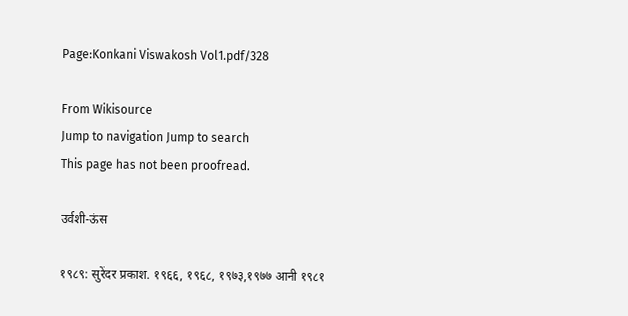Page:Konkani Viswakosh Vol1.pdf/328

From Wikisource
Jump to navigation Jump to search
This page has not been proofread.

उर्वशी-ऊंस

१९८९: सुरेंदर प्रकाश. १९६६, १९६८, १९७३,१९७७ आनी १९८१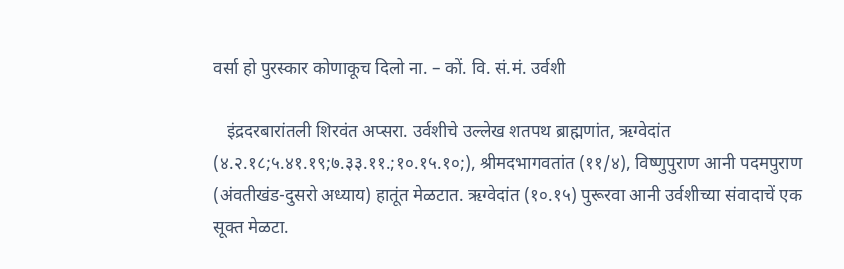वर्सा हो पुरस्कार कोणाकूच दिलो ना. – कों. वि. सं.मं. उर्वशी

   इंद्रदरबारांतली शिरवंत अप्सरा. उर्वशीचे उल्लेख शतपथ ब्राह्मणांत, ऋग्वेदांत (४.२.१८;५.४१.१९;७.३३.११.;१०.१५.१०;), श्रीमदभागवतांत (११/४), विष्णुपुराण आनी पदमपुराण (अंवतीखंड-दुसरो अध्याय) हातूंत मेळटात. ऋग्वेदांत (१०.१५) पुरूरवा आनी उर्वशीच्या संवादाचें एक सूक्त मेळटा.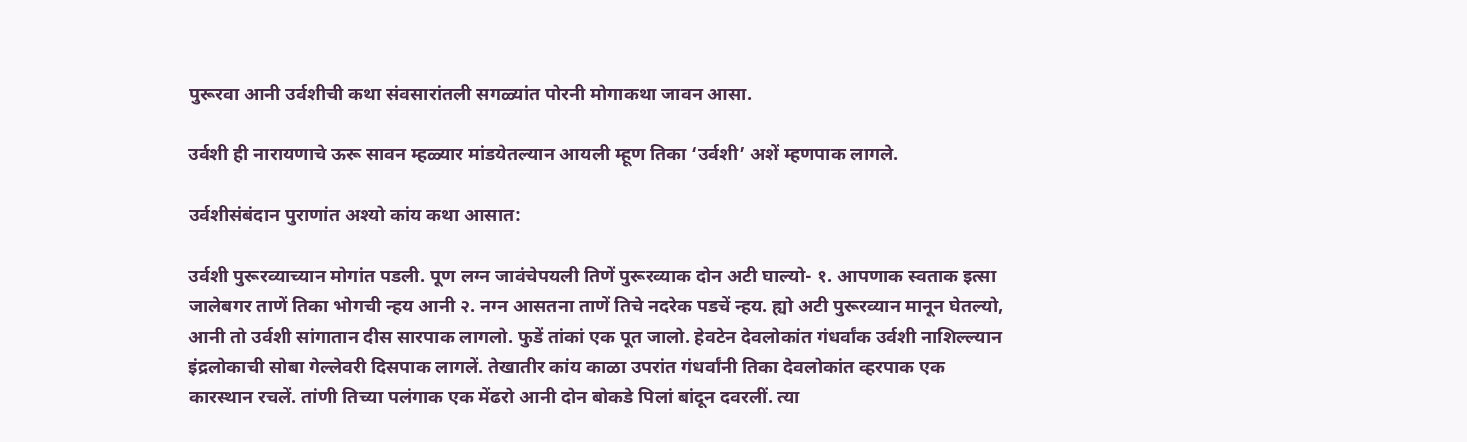पुरूरवा आनी उर्वशीची कथा संवसारांतली सगळ्यांत पोरनी मोगाकथा जावन आसा.

उर्वशी ही नारायणाचे ऊरू सावन म्हळ्यार मांडयेतल्यान आयली म्हूण तिका ‘उर्वशी’ अशें म्हणपाक लागले.

उर्वशीसंबंदान पुराणांत अश्यो कांय कथा आसात:

उर्वशी पुरूरव्याच्यान मोगांत पडली. पूण लग्न जावंचेपयली तिणें पुरूरव्याक दोन अटी घाल्यो- १. आपणाक स्वताक इत्सा जालेबगर ताणें तिका भोगची न्हय आनी २. नग्न आसतना ताणें तिचे नदरेक पडचें न्हय. ह्यो अटी पुरूरव्यान मानून घेतल्यो, आनी तो उर्वशी सांगातान दीस सारपाक लागलो. फुडें तांकां एक पूत जालो. हेवटेन देवलोकांत गंधर्वांक उर्वशी नाशिल्ल्यान इंद्रलोकाची सोबा गेल्लेवरी दिसपाक लागलें. तेखातीर कांय काळा उपरांत गंधर्वांनी तिका देवलोकांत व्हरपाक एक कारस्थान रचलें. तांणी तिच्या पलंगाक एक मेंढरो आनी दोन बोकडे पिलां बांदून दवरलीं. त्या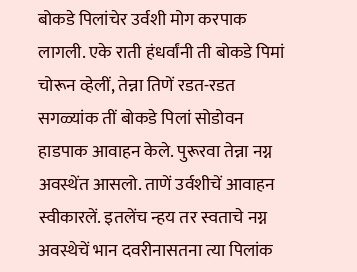बोकडे पिलांचेर उर्वशी मोग करपाक लागली. एके राती हंधर्वांनी ती बोकडे पिमां चोरून व्हेलीं, तेन्ना तिणें रडत-रडत सगळ्यांक तीं बोकडे पिलां सोडोवन हाडपाक आवाहन केले. पुरूरवा तेन्ना नग्न अवस्थेंत आसलो. ताणें उर्वशीचें आवाहन स्वीकारलें. इतलेंच न्हय तर स्वताचे नग्न अवस्थेचें भान दवरीनासतना त्या पिलांक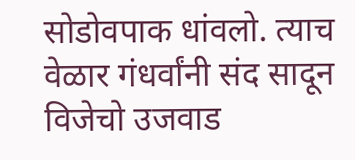सोडोवपाक धांवलो. त्याच वेळार गंधर्वांनी संद सादून विजेचो उजवाड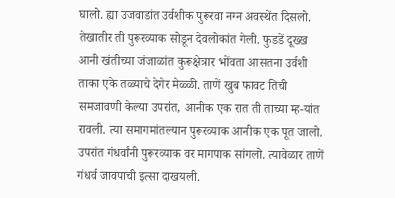घालो. ह्या उजवाडांत उर्वशीक पुरूरवा नग्न अवस्थेंत दिसलो. तेखातीर ती पुरूरव्याक सोडून देवलोकांत गेली. फुडडें दूख्ख आनी खंतीच्या जंजाळांत कुरूक्षेत्रार भोंवता आसतना उर्वशी ताका एके तळ्याचे देगेर मेळ्ळी. ताणें खुब फावट तिची समजावणी केल्या उपरांत, आनीक एक रात ती ताच्या म्ह-यांत रावली. त्या समागमांतल्यान पुरूरव्याक आनीक एक पूत जालो. उपरांत गंधर्वांनी पुरूरव्याक वर मागपाक सांगलो. त्यावेळार ताणें गंधर्व जावपाची इत्सा दाखयली.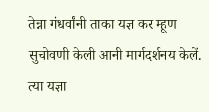तेन्ना गंधर्वांनी ताका यज्ञ कर म्हूण सुचोवणी केली आनी मार्गदर्शनय केलें. त्या यज्ञा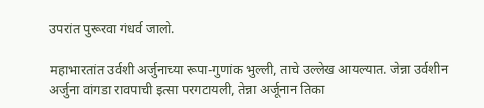उपरांत पुरूरवा गंधर्व जालो.

महाभारतांत उर्वशी अर्जुनाच्या रूपा-गुणांक भुल्ली, ताचे उल्लेख आयल्यात. जेन्ना उर्वशीन अर्जुना वांगडा रावपाची इत्सा परगटायली, तेन्ना अर्जूनान तिका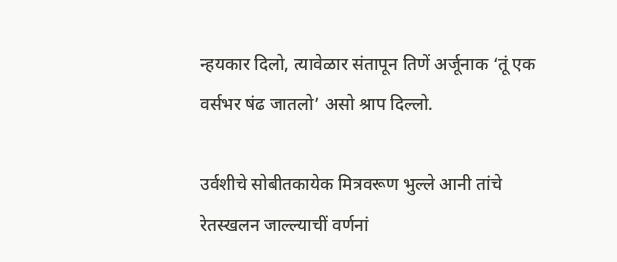न्हयकार दिलो, त्यावेळार संतापून तिणें अर्जूनाक ‘तूं एक वर्सभर षंढ जातलो’ असो श्राप दिल्लो.

उर्वशीचे सोबीतकायेक मित्रवरूण भुल्ले आनी तांचे रेतस्खलन जाल्ल्याचीं वर्णनां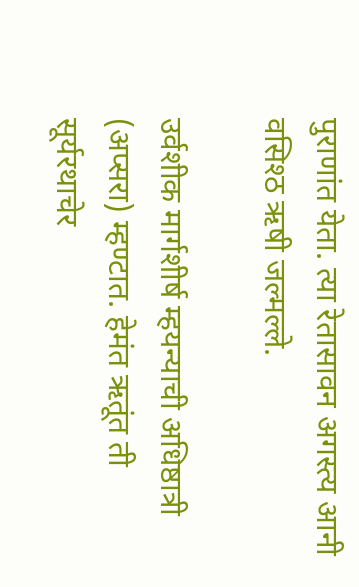पुराणांत येता. त्या रेतासावन अगस्त्य आनी वसिश्ठ ऋषी जल्मल्ले.

उर्वशीक मार्गशीर्ष म्हयन्याची अधिष्ठात्री (अप्सरा) म्हण्टात. हेमंत ऋतूंत ती सूर्यरथाचेर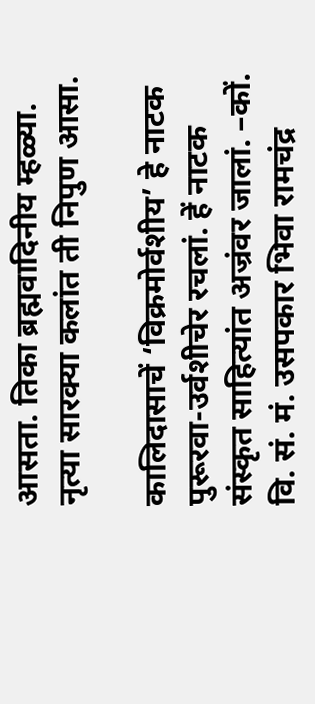आसता. तिका ब्रह्मवादिनीय म्हळ्या. नृत्या सारक्या कलांत ती निपुण आसा.

कालिदासाचें ‘विक्रमोर्वशीय’ हे नाटक पुरूरवा-उर्वशीचेर रचलां. हें नाटक संस्कृत साहित्यांत अज्रंवर जालां. –कों. वि. सं. मं. उसपकार भिवा रामचंद्र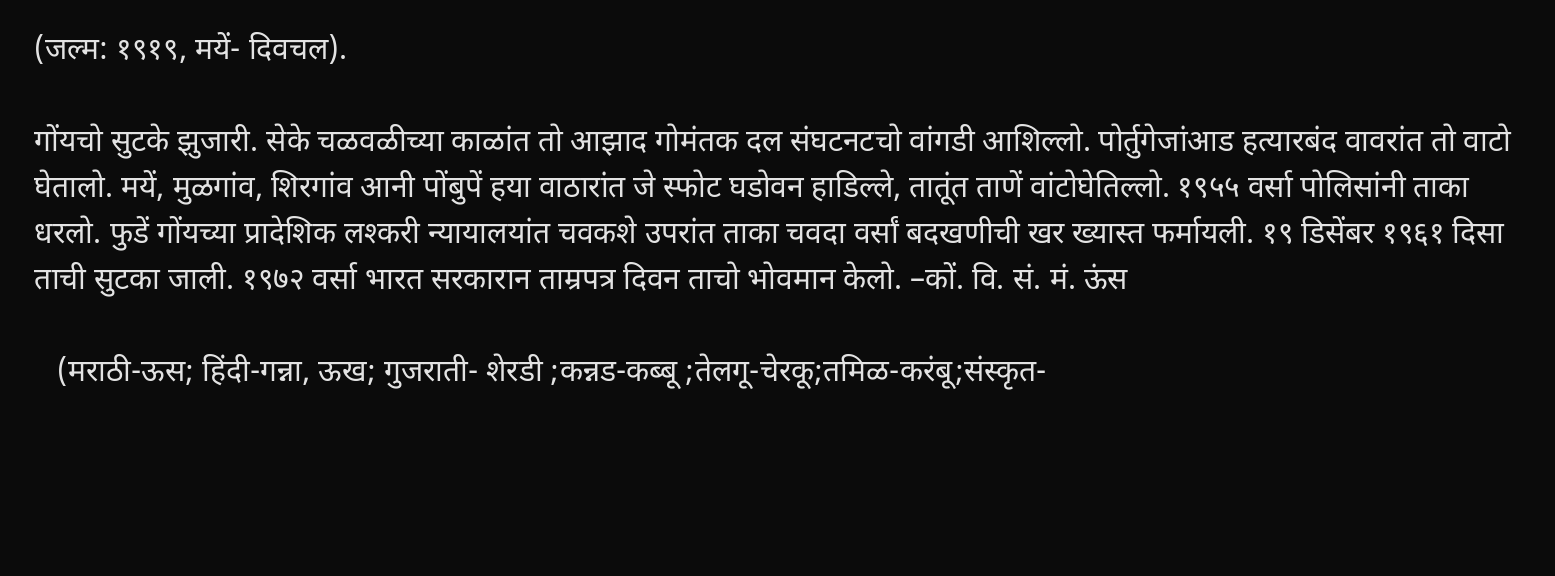(जल्म: १९१९, मयें- दिवचल).

गोंयचो सुटके झुजारी. सेके चळवळीच्या काळांत तो आझाद गोमंतक दल संघटनटचो वांगडी आशिल्लो. पोर्तुगेजांआड हत्यारबंद वावरांत तो वाटो घेतालो. मयें, मुळगांव, शिरगांव आनी पोंबुपें हया वाठारांत जे स्फोट घडोवन हाडिल्ले, तातूंत ताणें वांटोघेतिल्लो. १९५५ वर्सा पोलिसांनी ताका धरलो. फुडें गोंयच्या प्रादेशिक लश्करी न्यायालयांत चवकशे उपरांत ताका चवदा वर्सां बदखणीची खर ख्यास्त फर्मायली. १९ डिसेंबर १९६१ दिसा ताची सुटका जाली. १९७२ वर्सा भारत सरकारान ताम्रपत्र दिवन ताचो भोवमान केलो. –कों. वि. सं. मं. ऊंस

   (मराठी-ऊस; हिंदी-गन्ना, ऊख; गुजराती- शेरडी ;कन्नड-कब्बू ;तेलगू-चेरकू;तमिळ-करंबू;संस्कृत-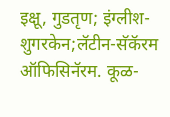इक्षू, गुडतृण; इंग्लीश-शुगरकेन;लॅटीन-सॅकॅरम ऑफिसिनॅरम. कूळ-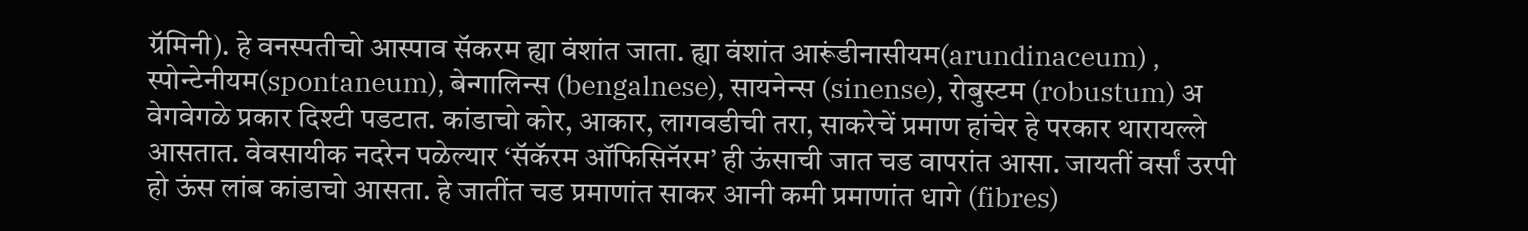ग्रॅमिनी). हे वनस्पतीचो आस्पाव सॅकरम ह्या वंशांत जाता. ह्या वंशांत आरूंडीनासीयम(arundinaceum) , स्पोन्टेनीयम(spontaneum), बेन्गालिन्स (bengalnese), सायनेन्स (sinense), रोबुस्टम (robustum) अ वेगवेगळे प्रकार दिश्टी पडटात. कांडाचो कोर, आकार, लागवडीची तरा, साकरेचें प्रमाण हांचेर हे परकार थारायल्ले आसतात. वेवसायीक नदरेन पळेल्यार ‘सॅकॅरम ऑफिसिनॅरम’ ही ऊंसाची जात चड वापरांत आसा. जायतीं वर्सां उरपी हो ऊंस लांब कांडाचो आसता. हे जातींत चड प्रमाणांत साकर आनी कमी प्रमाणांत धागे (fibres)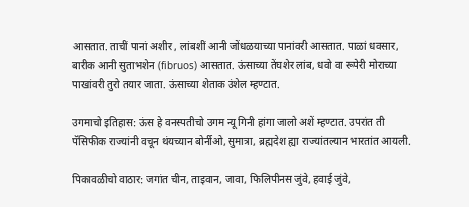आसतात. ताचीं पानां अशीर , लांबशीं आनी जोंधळयाच्या पानांवरी आसतात. पाळां धवसार, बारीक आनी सुताभशेन (fibruos) आसतात. ऊंसाच्या तेंघशेर लांब, धवो वा रूपेरी मोराच्या पाखांवरी तुरो तयार जाता. ऊंसाच्या शेताक उंशेल म्हण्टात.

उगमाचो इतिहास: ऊंस हे वनस्पतीचो उगम न्यू गिनी हांगा जालो अशें म्हण्टात. उपरांत ती पॅसिफीक राज्यांनी वचून थंयच्यान बोर्नीओ, सुमात्रा, ब्रह्मदेश ह्या राज्यांतल्यान भारतांत आयली.

पिकावळीचो वाठार: जगांत चीन, ताइवान, जावा, फिलिपीनस जुंवे, हवाई जुंवे,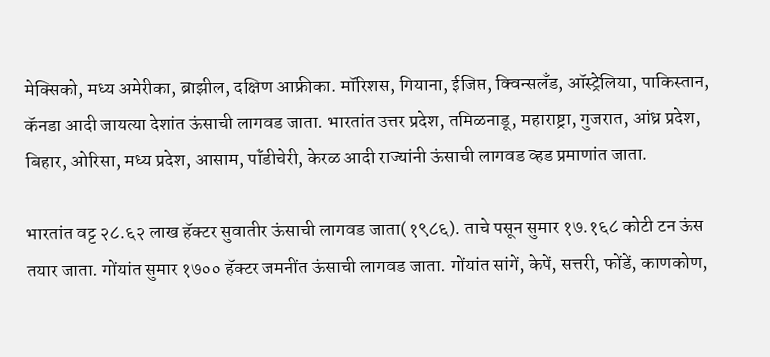मेक्सिको, मध्य अमेरीका, ब्राझील, दक्षिण आफ्रीका. मॉरिशस, गियाना, ईजिप्त, क्विन्सलॅंड, ऑस्ट्रेलिया, पाकिस्तान, कॅनडा आदी जायत्या देशांत ऊंसाची लागवड जाता. भारतांत उत्तर प्रदेश, तमिळनाडू, महाराष्ट्रा, गुजरात, आंध्र प्रदेश, बिहार, ओरिसा, मध्य प्रदेश, आसाम, पॉंडीचेरी, केरळ आदी राज्यांनी ऊंसाची लागवड व्हड प्रमाणांत जाता.

भारतांत वट्ट २८.६२ लाख हॅक्टर सुवातीर ऊंसाची लागवड जाता(१९८६). ताचे पसून सुमार १७.१६८ कोटी टन ऊंस तयार जाता. गोंयांत सुमार १७०० हॅक्टर जमनींत ऊंसाची लागवड जाता. गोंयांत सांगें, केपें, सत्तरी, फोंडें, काणकोण,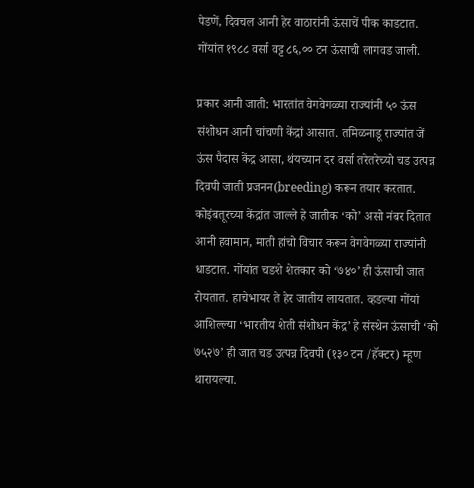पेडणें, दिवचल आनी हेर वाठारांनी ऊंसाचें पीक काडटात. गोंयांत १९८८ वर्सा वट्ट ८६,०० टन ऊंसाची लागवड जाली.

प्रकार आनी जाती: भारतांत वेगवेगळ्या राज्यांनी ५० ऊंस संशोधन आनी चांचणी केंद्रां आसात. तमिळनाडू राज्यांत जें ऊंस पैदास केंद्र आसा, थंयच्यान दर वर्सा तरेतरेच्यो चड उत्पन्न दिवपी जाती प्रजनन(breeding) करून तयार करतात. कोइंबतूरच्या केंद्रांत जाल्ले हे जातीक ‘को’ असो नंबर दितात आनी हवामान, माती हांचो विचार करून वेगवेगळ्या राज्यांनी धाडटात. गोंयांत चडशे शेतकार को ‘७४०’ ही ऊंसाची जात रोयतात. हाचेभायर ते हेर जातीय लायतात. व्हडल्या गोंयां आशिल्ल्या ‘भारतीय शेती संशोधन केंद्र’ हे संस्थेन ऊंसाची ‘को ७५२७’ ही जात चड उत्पन्न दिवपी (१३० टन /हॅक्टर) म्हूण थारायल्या.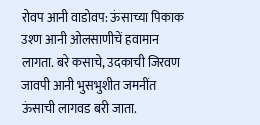रोवप आनी वाडोवप: ऊंसाच्या पिकाक उश्ण आनी ओलसाणीचें हवामान लागता. बरे कसाचे, उदकाची जिरवण जावपी आनी भुसभुशीत जमनींत ऊंसाची लागवड बरी जाता.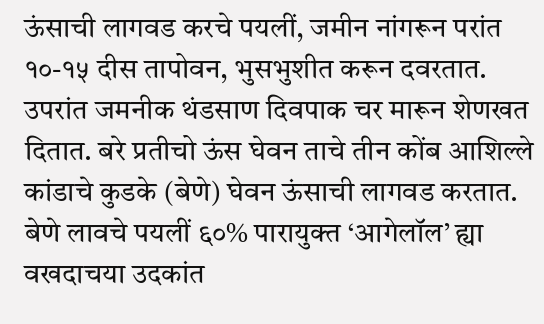ऊंसाची लागवड करचे पयलीं, जमीन नांगरून परांत १०-१५ दीस तापोवन, भुसभुशीत करून दवरतात. उपरांत जमनीक थंडसाण दिवपाक चर मारून शेणखत दितात. बरे प्रतीचो ऊंस घेवन ताचे तीन कोंब आशिल्ले कांडाचे कुडके (बेणे) घेवन ऊंसाची लागवड करतात. बेणे लावचे पयलीं ६०% पारायुक्त ‘आगेलॉल’ ह्या वखदाचया उदकांत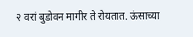२ वरां बुडोवन मागीर ते रोयतात. ऊंसाच्या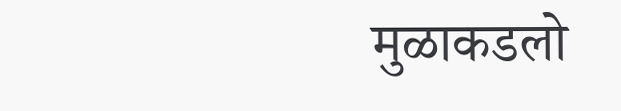मुळाकडलो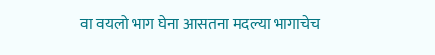वा वयलो भाग घेना आसतना मदल्या भागाचेच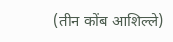(तीन कोंब आशिल्ले)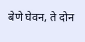बेणे घेवन, ते दोन